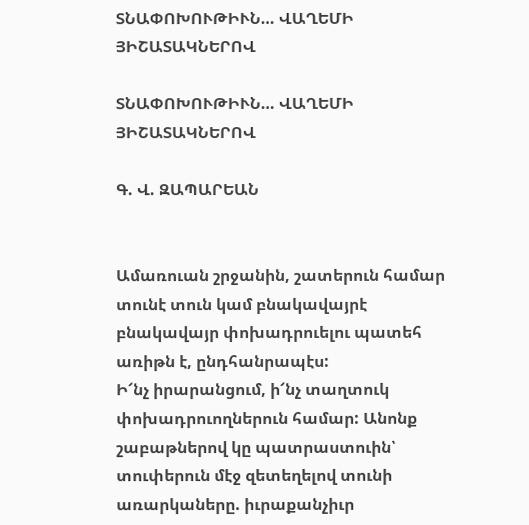ՏՆԱՓՈԽՈՒԹԻՒՆ… ՎԱՂԵՄԻ ՅԻՇԱՏԱԿՆԵՐՈՎ

ՏՆԱՓՈԽՈՒԹԻՒՆ… ՎԱՂԵՄԻ ՅԻՇԱՏԱԿՆԵՐՈՎ

Գ. Վ. ԶԱՊԱՐԵԱՆ


Ամառուան շրջանին, շատերուն համար տունէ տուն կամ բնակավայրէ բնակավայր փոխադրուելու պատեհ առիթն է, ընդհանրապէս:
Ի՜նչ իրարանցում, ի՜նչ տաղտուկ փոխադրուողներուն համար: Անոնք շաբաթներով կը պատրաստուին՝ տուփերուն մէջ զետեղելով տունի առարկաները. իւրաքանչիւր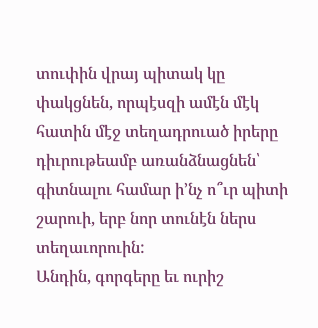տուփին վրայ պիտակ կը փակցնեն, որպէսզի ամէն մէկ հատին մէջ տեղադրուած իրերը դիւրութեամբ առանձնացնեն՝ գիտնալու համար ի’նչ ո՞ւր պիտի շարուի, երբ նոր տունէն ներս տեղաւորուին:
Անդին, գորգերը եւ ուրիշ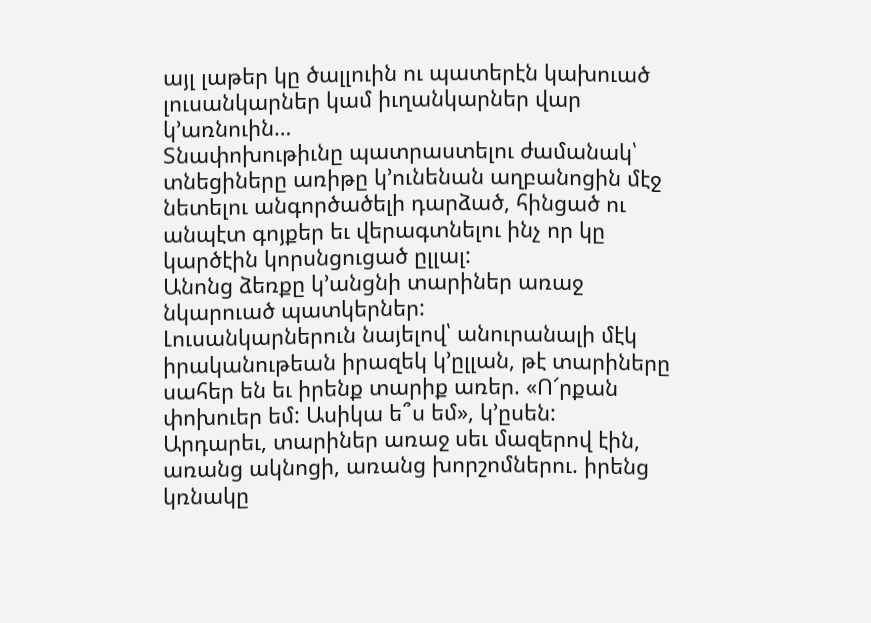այլ լաթեր կը ծալլուին ու պատերէն կախուած լուսանկարներ կամ իւղանկարներ վար կ’առնուին…
Տնափոխութիւնը պատրաստելու ժամանակ՝ տնեցիները առիթը կ’ունենան աղբանոցին մէջ նետելու անգործածելի դարձած, հինցած ու անպէտ գոյքեր եւ վերագտնելու ինչ որ կը կարծէին կորսնցուցած ըլլալ:
Անոնց ձեռքը կ’անցնի տարիներ առաջ նկարուած պատկերներ:
Լուսանկարներուն նայելով՝ անուրանալի մէկ իրականութեան իրազեկ կ’ըլլան, թէ տարիները սահեր են եւ իրենք տարիք առեր. «Ո՜րքան փոխուեր եմ: Ասիկա ե՞ս եմ», կ’ըսեն:
Արդարեւ, տարիներ առաջ սեւ մազերով էին, առանց ակնոցի, առանց խորշոմներու. իրենց կռնակը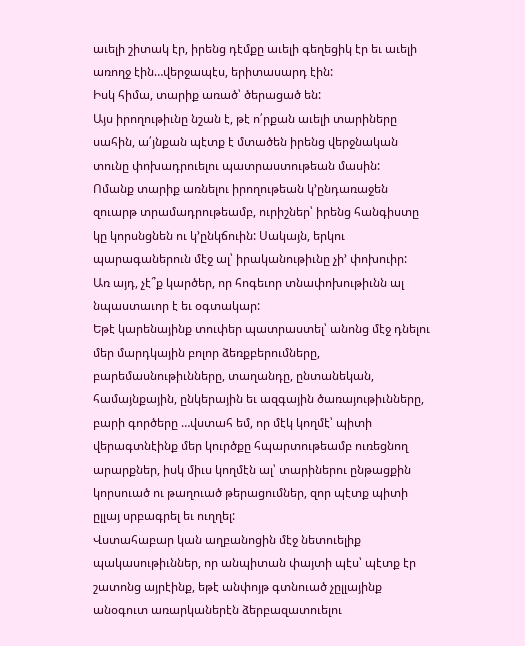աւելի շիտակ էր, իրենց դէմքը աւելի գեղեցիկ էր եւ աւելի առողջ էին…վերջապէս, երիտասարդ էին:
Իսկ հիմա, տարիք առած՝ ծերացած են:
Այս իրողութիւնը նշան է, թէ ո՛րքան աւելի տարիները սահին, ա՛յնքան պէտք է մտածեն իրենց վերջնական տունը փոխադրուելու պատրաստութեան մասին:
Ոմանք տարիք առնելու իրողութեան կ’ընդառաջեն զուարթ տրամադրութեամբ, ուրիշներ՝ իրենց հանգիստը կը կորսնցնեն ու կ’ընկճուին: Սակայն, երկու պարագաներուն մէջ ալ՝ իրականութիւնը չի’ փոխուիր:
Առ այդ, չէ՞ք կարծեր, որ հոգեւոր տնափոխութիւնն ալ նպաստաւոր է եւ օգտակար:
Եթէ կարենայինք տուփեր պատրաստել՝ անոնց մէջ դնելու մեր մարդկային բոլոր ձեռքբերումները, բարեմասնութիւնները, տաղանդը, ընտանեկան, համայնքային, ընկերային եւ ազգային ծառայութիւնները, բարի գործերը …վստահ եմ, որ մէկ կողմէ՝ պիտի վերագտնէինք մեր կուրծքը հպարտութեամբ ուռեցնող արարքներ, իսկ միւս կողմէն ալ՝ տարիներու ընթացքին կորսուած ու թաղուած թերացումներ, զոր պէտք պիտի ըլլայ սրբագրել եւ ուղղել:
Վստահաբար կան աղբանոցին մէջ նետուելիք պակասութիւններ, որ անպիտան փայտի պէս՝ պէտք էր շատոնց այրէինք, եթէ անփոյթ գտնուած չըլլայինք անօգուտ առարկաներէն ձերբազատուելու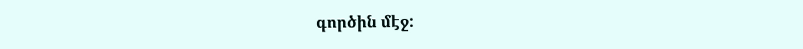գործին մէջ: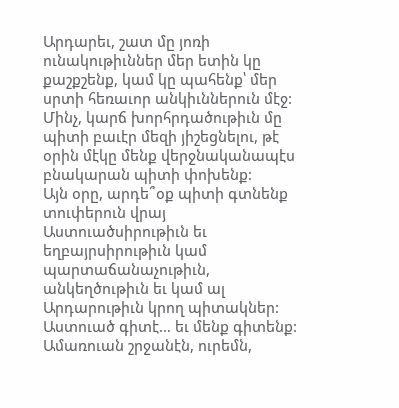Արդարեւ, շատ մը յոռի ունակութիւններ մեր ետին կը քաշքշենք, կամ կը պահենք՝ մեր սրտի հեռաւոր անկիւններուն մէջ: Մինչ, կարճ խորհրդածութիւն մը պիտի բաւէր մեզի յիշեցնելու, թէ օրին մէկը մենք վերջնականապէս բնակարան պիտի փոխենք:
Այն օրը, արդե՞օք պիտի գտնենք տուփերուն վրայ Աստուածսիրութիւն եւ եղբայրսիրութիւն կամ պարտաճանաչութիւն, անկեղծութիւն եւ կամ ալ Արդարութիւն կրող պիտակներ:
Աստուած գիտէ… եւ մենք գիտենք:
Ամառուան շրջանէն, ուրեմն,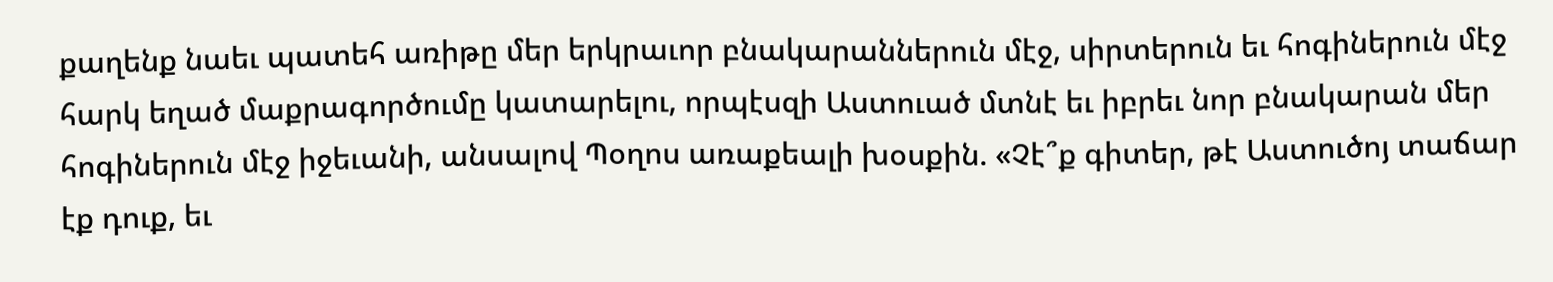քաղենք նաեւ պատեհ առիթը մեր երկրաւոր բնակարաններուն մէջ, սիրտերուն եւ հոգիներուն մէջ հարկ եղած մաքրագործումը կատարելու, որպէսզի Աստուած մտնէ եւ իբրեւ նոր բնակարան մեր հոգիներուն մէջ իջեւանի, անսալով Պօղոս առաքեալի խօսքին. «Չէ՞ք գիտեր, թէ Աստուծոյ տաճար էք դուք, եւ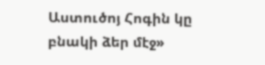Աստուծոյ Հոգին կը բնակի ձեր մէջ»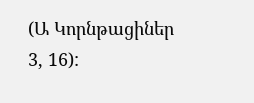(Ա Կորնթացիներ 3, 16):